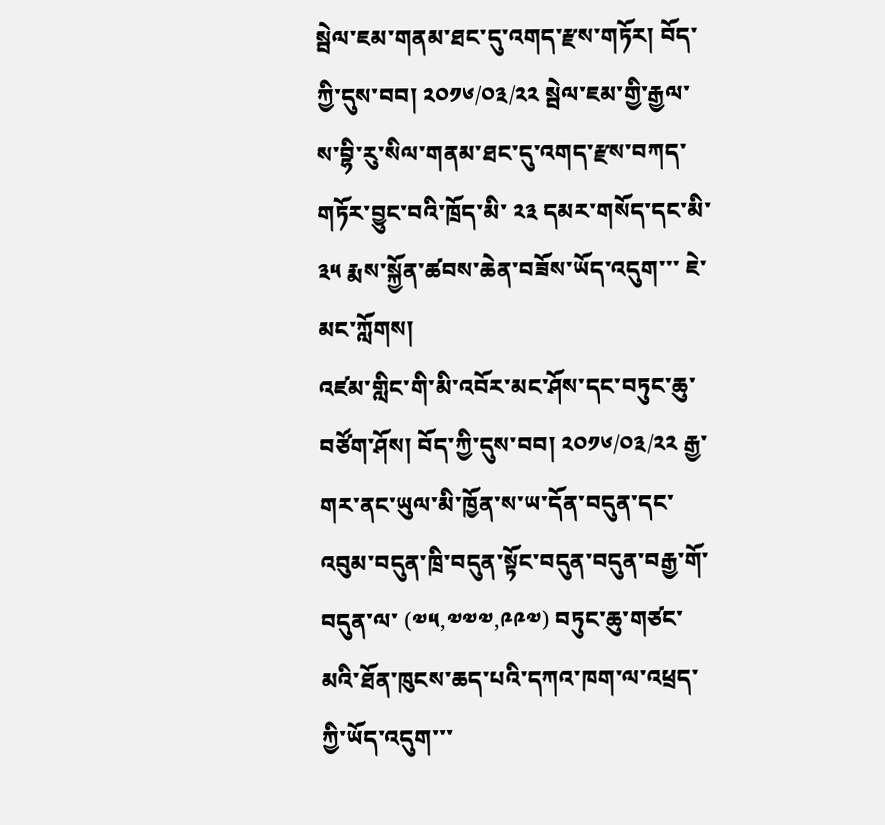སྦེལ་ཇམ་གནམ་ཐང་དུ་འགད་རྫས་གཏོར། བོད་ཀྱི་དུས་བབ། ༢༠༡༦/༠༣/༢༢ སྦེལ་ཇམ་གྱི་རྒྱལ་ས་བྷི་རུ་སིལ་གནམ་ཐང་དུ་འགད་རྫས་བཀད་གཏོར་བྱུང་བའི་ཁྲོད་མི་ ༢༣ དམར་གསོད་དང་མི་ ༣༥ རྨས་སྐྱོན་ཚབས་ཆེན་བཟོས་ཡོད་འདུག་་་ ཇེ་མང་ཀློགས།
འཛམ་གླིང་གི་མི་འབོར་མང་ཤོས་དང་བཏུང་ཆུ་བཙོག་ཤོས། བོད་ཀྱི་དུས་བབ། ༢༠༡༦/༠༣/༢༢ རྒྱ་གར་ནང་ཡུལ་མི་ཁྱོན་ས་ཡ་དོན་བདུན་དང་འབུམ་བདུན་ཁྲི་བདུན་སྟོང་བདུན་བདུན་བརྒྱ་གོ་བདུན་ལ་ (༧༥,༧༧༧,༩༩༧) བཏུང་ཆུ་གཙང་མའི་ཐོན་ཁུངས་ཆད་པའི་དཀའ་ཁག་ལ་འཕྲད་ཀྱི་ཡོད་འདུག་་་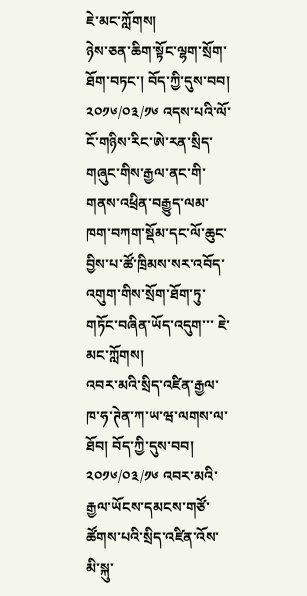ཇེ་མང་ཀློགས།
ཉེས་ཅན་ཆིག་སྟོང་ལྷག་སྲོག་ཐོག་བཏང་། བོད་ཀྱི་དུས་བབ། ༢༠༡༦/༠༣/༡༦ འདས་པའི་ལོ་ངོ་གཉིས་རིང་ཨེ་རན་སྲིད་གཞུང་གིས་རྒྱལ་ནང་གི་གནས་འཕྲིན་བརྒྱུད་ལམ་ཁག་བཀག་སྡོམ་དང་ལོ་ཆུང་བྱིས་པ་ཚོ་ཁྲིམས་སར་འབོད་འགུག་གིས་སྲོག་ཐོག་ཏུ་གཏོང་བཞིན་ཡོད་འདུག་་་ ཇེ་མང་ཀློགས།
འབར་མའི་སྲིད་འཛིན་རྒྱལ་ཁ་ཧ་ཊེན་ཀ་ཡ་ཝ་ལགས་ལ་ཐོབ། བོད་ཀྱི་དུས་བབ། ༢༠༡༦/༠༣/༡༦ འབར་མའི་རྒྱལ་ཡོངས་དམངས་གཙོ་ཚོགས་པའི་སྲིད་འཛིན་འོས་མི་སྐུ་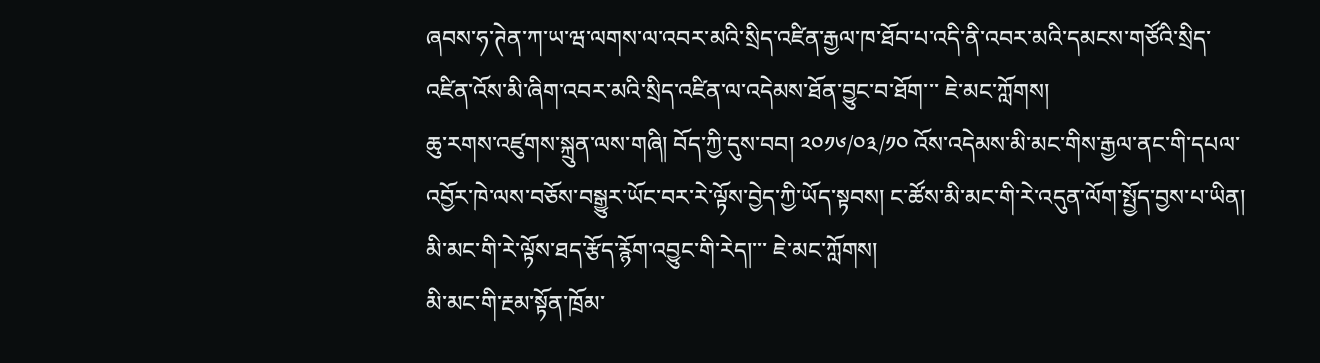ཞབས་ཧ་ཊེན་ཀ་ཡ་ཝ་ལགས་ལ་འབར་མའི་སྲིད་འཛིན་རྒྱལ་ཁ་ཐོབ་པ་འདི་ནི་འབར་མའི་དམངས་གཙོའི་སྲིད་འཛིན་འོས་མི་ཞིག་འབར་མའི་སྲིད་འཛིན་ལ་འདེམས་ཐོན་བྱུང་བ་ཐོག་་་ ཇེ་མང་ཀློགས།
ཆུ་རགས་འཛུགས་སྐྲུན་ལས་གཞི། བོད་ཀྱི་དུས་བབ། ༢༠༡༦/༠༣/༡༠ འོས་འདེམས་མི་མང་གིས་རྒྱལ་ནང་གི་དཔལ་འབྱོར་ཁེ་ལས་བཅོས་བསྒྱུར་ཡོང་བར་རེ་ལྟོས་བྱེད་ཀྱི་ཡོད་སྟབས། ང་ཚོས་མི་མང་གི་རེ་འདུན་ལོག་སྤྱོད་བྱས་པ་ཡིན། མི་མང་གི་རེ་ལྟོས་ཐད་རྩོད་རྙོག་འབྱུང་གི་རེད།་་་ ཇེ་མང་ཀློགས།
མི་མང་གི་རྔམ་སྟོན་ཁྲོམ་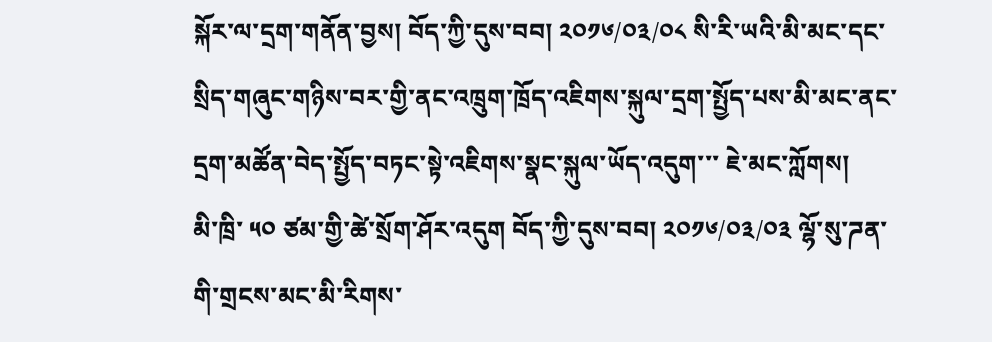སྐོར་ལ་དྲག་གནོན་བྱས། བོད་ཀྱི་དུས་བབ། ༢༠༡༦/༠༣/༠༨ སི་རི་ཡའི་མི་མང་དང་སྲིད་གཞུང་གཉིས་བར་གྱི་ནང་འཁྲུག་ཁྲོད་འཇིགས་སྐུལ་དྲག་སྤྱོད་པས་མི་མང་ནང་དྲག་མཚོན་བེད་སྤྱོད་བཏང་སྟེ་འཇིགས་སྣང་སྐུལ་ཡོད་འདུག་་་ ཇེ་མང་ཀློགས།
མི་ཁྲི་ ༥༠ ཙམ་གྱི་ཚེ་སྲོག་ཤོར་འདུག བོད་ཀྱི་དུས་བབ། ༢༠༡༦/༠༣/༠༣ ལྷོ་སུ་ཌན་གི་གྲངས་མང་མི་རིགས་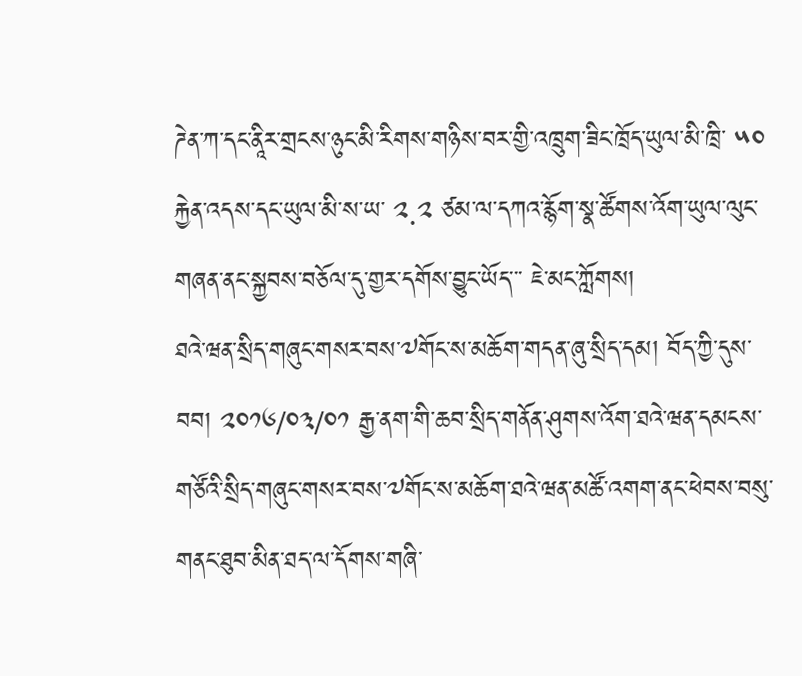ཌེན་ཀ་དང་ནཱིར་གྲངས་ཉུང་མི་རིགས་གཉིས་བར་གྱི་འཁྲུག་ཟིང་ཁྲོད་ཡུལ་མི་ཁྲི་ ༥༠ རྐྱེན་འདས་དང་ཡུལ་མི་ས་ཡ་ ༢.༢ ཙམ་ལ་དཀའ་རྙོག་སྣ་ཚོགས་འོག་ཡུལ་ལུང་གཞན་ནང་སྐྱབས་བཅོལ་དུ་གྱར་དགོས་བྱུང་ཡོད་་་ ཇེ་མང་ཀློགས།
ཐའེ་ཝན་སྲིད་གཞུང་གསར་བས་༧གོང་ས་མཆོག་གདན་ཞུ་སྲིད་དམ། བོད་ཀྱི་དུས་བབ། ༢༠༡༦/༠༣/༠༡ རྒྱ་ནག་གི་ཆབ་སྲིད་གནོན་ཤུགས་འོག་ཐའེ་ཝན་དམངས་གཙོའི་སྲིད་གཞུང་གསར་བས་༧གོང་ས་མཆོག་ཐའེ་ཝན་མཚོ་འགག་ནང་ཕེབས་བསུ་གནང་ཐུབ་མིན་ཐད་ལ་དོགས་གཞི་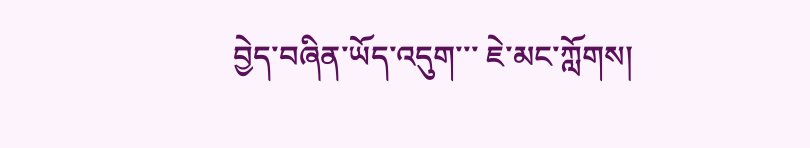བྱེད་བཞིན་ཡོད་འདུག་་་ ཇེ་མང་ཀློགས།